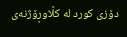دۆزی كورد له‌ كڵاوڕۆژنه‌ی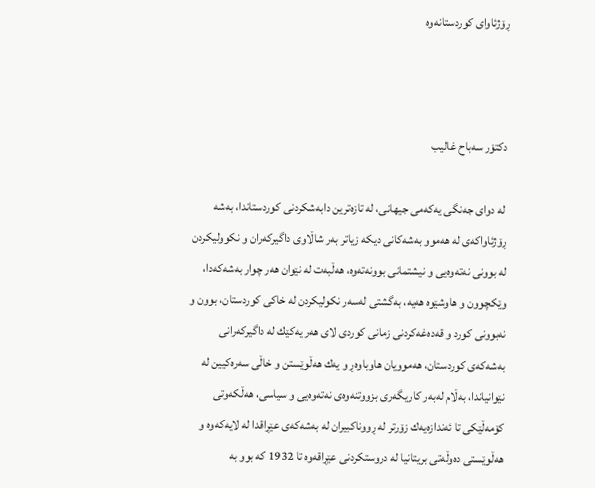ڕۆژئاوای كوردستانه‌وه‌



دكتۆر سه‌باح غالیب

 له‌ دوای جه‌نگی یه‌كه‌می جیهانی، له‌ تازه‌ترین دابه‌شكردنی كوردستاندا، به‌شه‌ ڕۆژئاواكه‌ی له‌ هه‌موو به‌شه‌كانی دیكه‌ زیاتر به‌ر شاڵاوی داگیركه‌ران و نكوولیكردن له‌ بوونی‌ نه‌ته‌وه‌یی‌ و نیشتمانی بوونه‌ته‌وه‌، هه‌ڵبه‌ت له‌ نێوان هه‌ر چوار به‌شه‌كه‌دا، وێكچوون و هاوشێوه‌ هه‌یه‌، به‌گشتی له‌سه‌ر نكولیكردن له‌ خاكی كوردستان، بوون و نه‌بوونی‌ كورد و قه‌ده‌غه‌كردنی زمانی كوردی لای هه‌ر یه‌كێك له‌ داگیركه‌رانی به‌شه‌كه‌ی كوردستان، هه‌موویان هاوباوه‌ڕ و یه‌ك هه‌ڵوێستن و خاڵی سه‌ره‌كیین‌ له‌ نێوانیاندا، به‌ڵام له‌به‌ر كاریگه‌ری بزووتنه‌وه‌ی نه‌ته‌وه‌یی و سیاسی، هه‌ڵكه‌وتی كۆمه‌ڵێكی تا ئه‌ندازه‌یه‌ك زۆرتر‌ له‌ ڕووناكبیران له‌ به‌شه‌كه‌ی عێڕاقدا له‌ لایه‌كه‌وه‌ و هه‌ڵوێستی ده‌وڵه‌تی بریتانیا له‌ دروستكردنی عێڕاقه‌وه‌ تا 1932 كه‌ بوو به‌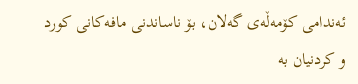ئه‌ندامی كۆمه‌ڵه‌ی گه‌لان، بۆ ناساندنی مافه‌كانی كورد و كردنیان به‌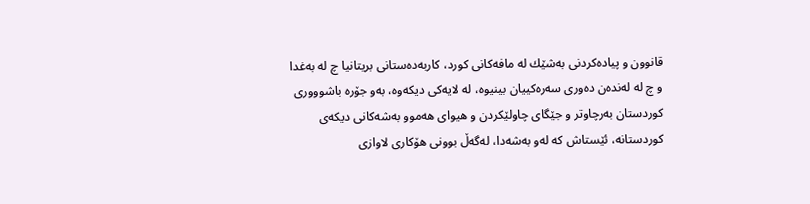قانوون و پیاده‌كردنی به‌شێك له‌ مافه‌كانی كورد، كاربه‌ده‌ستانی بریتانیا چ له‌ به‌غدا و چ له‌ له‌نده‌ن ده‌و‌ری سه‌ره‌كییان بینیوه‌، له‌ لایه‌كی دیكه‌وه‌، به‌و جۆره‌ باشوووری كوردستان به‌رچاوتر و جێگای چاولێكردن و هیوای هه‌موو به‌شه‌كانی دیكه‌ی كوردستانه‌، ئێستاش كه‌ له‌و به‌شه‌دا، له‌گه‌ڵ بوونی هۆكاری لاوازی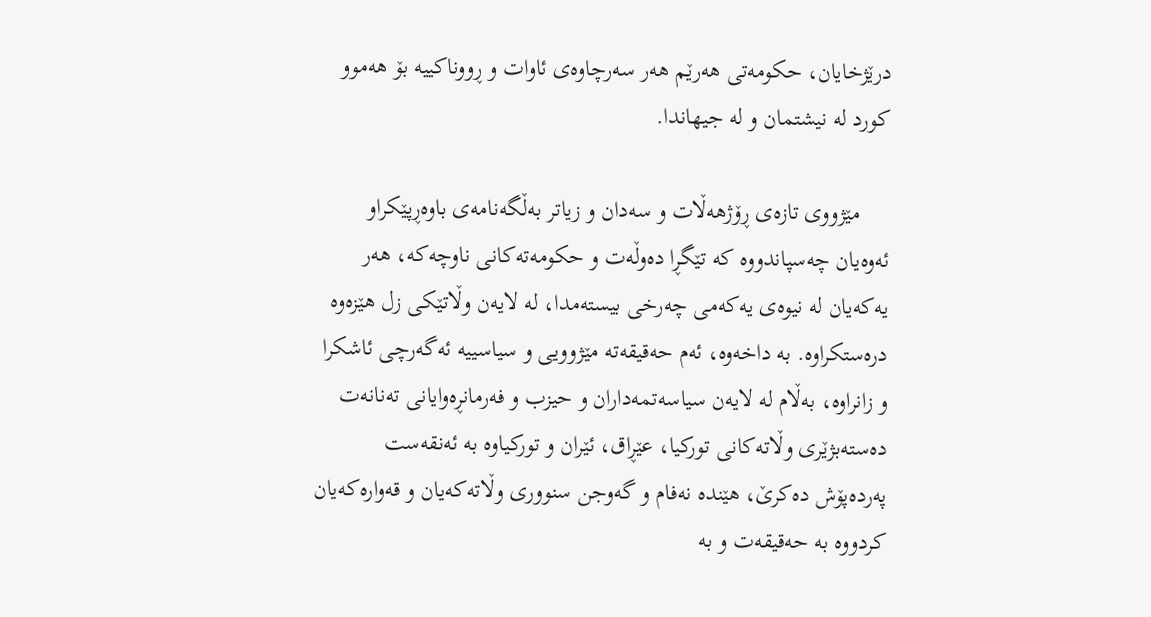درێژخایان، حكومه‌تی هه‌رێم هه‌ر سه‌رچاوه‌ی ئاوات و ڕووناكییه‌‌ بۆ هه‌موو كورد له‌ ‌نیشتمان و له‌ جیهاندا.

     مێژووی تازه‌ی ڕۆژهه‌ڵات و سه‌دان و زیاتر به‌ڵگه‌نامه‌ی باوه‌ڕپێكراو ئه‌وه‌یان چه‌سپاندووه‌ كه‌ تێگڕا ده‌وڵه‌ت و حكومه‌ته‌كانی ناوچه‌كه‌، هه‌ر یه‌كه‌یان له‌ نیوه‌ی یه‌كه‌می چه‌رخی بیسته‌مدا، له‌ لایه‌ن وڵاتێكی زل هێزه‌وه‌ دره‌ستكراوه‌. به‌ داخه‌وه‌، ئه‌م حه‌قیقه‌ته‌ مێژوویی و سیاسییه‌ ئه‌گه‌رچی ئاشكرا و زانراوه‌، به‌ڵام له‌ لایه‌ن سیاسه‌تمه‌داران و حیزب و فه‌رمانڕه‌وایانی ته‌نانه‌ت ده‌سته‌بژێری وڵاته‌كانی توركیا، عێڕاق، ئێران و توركیاوه‌ به‌ ئه‌نقه‌ست په‌رده‌پۆش ده‌كرێ‌، هێنده‌ نه‌فام و گه‌وجن سنووری وڵاته‌كه‌یان و قه‌واره‌كه‌یان كردووه‌ به‌ حه‌قیقه‌ت و به‌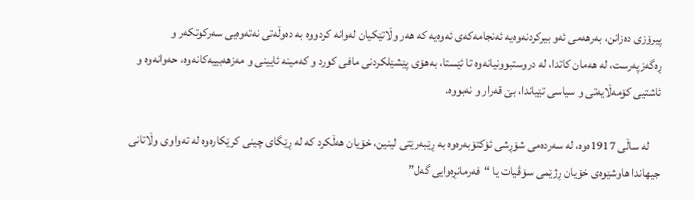پیرۆزی ده‌زانن، به‌رهه‌می ئه‌و بیركردنه‌وه‌یه‌ ئه‌نجامه‌كه‌ی ئه‌وه‌یه‌ كه‌ هه‌ر وڵاتێكیان‌ له‌وانه‌ كردووه‌ به‌ ده‌وڵه‌تی نه‌ته‌وه‌یی سه‌ركوتكه‌ر و ڕه‌گه‌زپه‌رست، له‌ هه‌مان كاتدا، له‌ دروستبوونیانه‌وه‌ تا ئێستا، به‌هۆی پێشێلكردنی مافی كورد و كه‌مینه‌ ئایینی و مه‌زهه‌بییه‌كانه‌‌وه‌، حه‌وانه‌وه‌ و ئاشتیی كۆمه‌ڵایه‌تی و سیاسی تێیاندا، بێ قه‌رار و نه‌بووه‌.

     له‌ ساڵی 1917ه‌وه‌، له‌ سه‌رده‌می شۆڕشی ئۆكتۆبه‌ره‌وه‌ به‌ ڕێبه‌رێتی لینین، خۆیان هه‌ڵكرد كه‌ له‌ ڕێگای چینی كرێكاره‌وه‌ له‌ ته‌واوی وڵاتانی جیهاندا هاوشێوه‌ی خۆیان ڕژێمی سۆڤیات یا “فه‌رمانڕه‌وایی گه‌ل”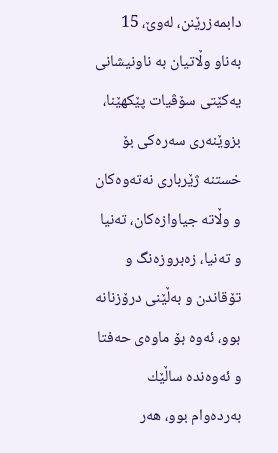دابمه‌زرێنن، له‌وێ، 15 به‌ناو وڵاتیان به‌ ناونیشانی یه‌كێتی سۆڤیات پێكهێنا، بزوێنه‌ری سه‌ره‌كی بۆ خستنه‌ ژێرباری نه‌ته‌وه‌كان و وڵاته‌ جیاوازه‌كان، ته‌نیا و ته‌نیا، زه‌بروزه‌نگ و تۆقاندن و به‌ڵێنی درۆزنانه‌ بوو، ئه‌وه‌ بۆ ماوه‌ی حه‌فتا و ئه‌وه‌نده‌ ساڵێك به‌رده‌وام بوو، هه‌ر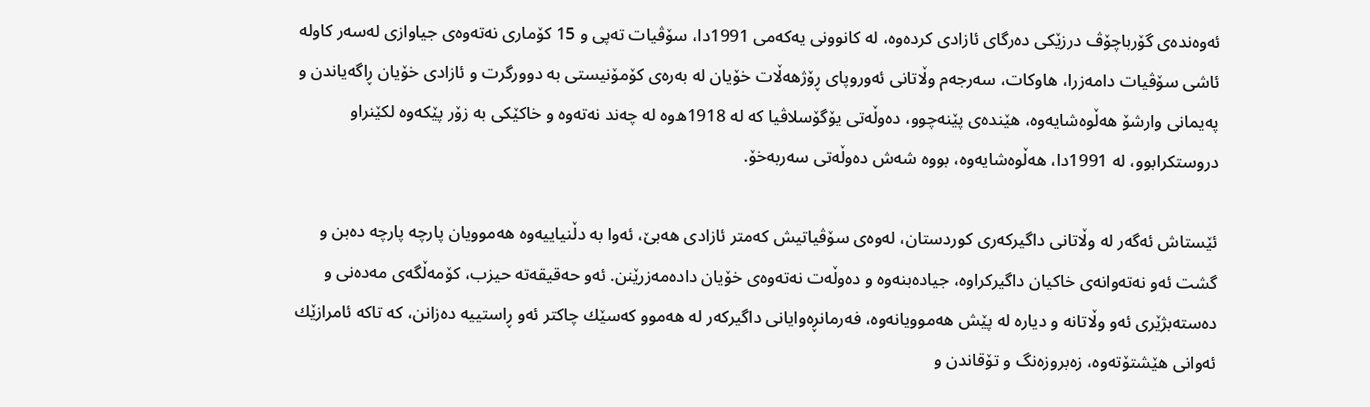ئه‌وه‌نده‌ی گۆرباچۆڤ درزێكی ده‌رگای ئازادی كرده‌وه‌، له‌ كانوونی یه‌كه‌می 1991دا، سۆڤیا‌ت ته‌پی و 15 كۆماری نه‌ته‌وه‌ی جیاوازی له‌سه‌ر كاوله‌ ئاشی سۆڤیا‌ت دامه‌زرا، هاوكات، سه‌رجه‌م وڵاتانی ئه‌وروپای ڕۆژهه‌ڵات خۆیان له‌ به‌ره‌ی كۆمۆنیستی به‌ دوورگرت و ئازادی خۆیان ڕاگه‌یاندن و په‌یمانی وارشۆ هه‌ڵوه‌شایه‌وه‌، هێنده‌ی پێنه‌چوو، ده‌وڵه‌تی یۆگۆسلاڤیا كه‌ له‌ 1918ه‌وه‌ له‌ چه‌ند نه‌ته‌وه‌ و خاكێكی به‌ زۆر پێكه‌وه‌ لكێنراو دروستكرابوو، له‌ 1991دا، هه‌ڵوه‌شایه‌وه، بووه‌ شه‌ش ده‌وڵه‌تی سه‌ربه‌خۆ.

ئێستاش ئه‌گه‌ر له‌ وڵاتانی داگیركه‌ری كوردستان، له‌وه‌ی سۆڤیا‌تیش كه‌متر ئازادی هه‌بێ، ئه‌وا به‌ دڵنیاییه‌وه‌ هه‌موویان پارچه‌ پارچه‌ ده‌بن و گشت ئه‌و نه‌ته‌وانه‌ی خاكیان داگیركراوه‌، جیاده‌بنه‌وه‌ و ده‌وڵه‌ت نه‌ته‌وه‌ی خۆیان داده‌مه‌زرێنن. ئه‌و حه‌قیقه‌ته‌ حیزب، كۆمه‌ڵگه‌ی مه‌ده‌نی و ده‌سته‌بژێری ئه‌و‌ وڵاتانه‌ و دیاره‌ له‌ پێش هه‌موویانه‌وه‌، فه‌رمانڕه‌وایانی داگیركه‌ر له‌ هه‌موو كه‌سێك چاكتر ئه‌و ڕاستییه‌ ده‌زانن، كه‌ تاكه‌ ئامرازێك ئه‌وانی هێشتۆته‌وه‌، زه‌بروزه‌نگ و تۆقاندن و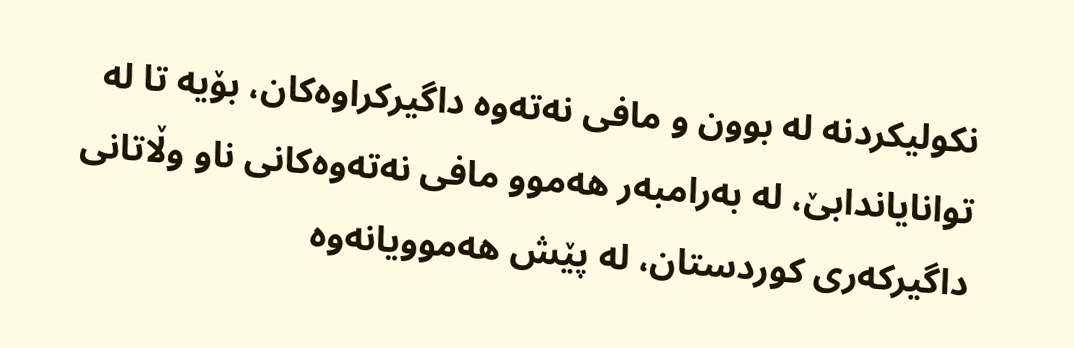نكولیكردنه‌ له‌ بوون و مافی نه‌ته‌وه‌ داگیركراوه‌كان، بۆیه‌ تا له‌ توانایاندابێ، له ‌به‌رامبه‌ر هه‌موو مافی نه‌ته‌وه‌كانی ناو وڵاتانی داگیركه‌ری كوردستان، له‌ پێش هه‌موویانه‌وه‌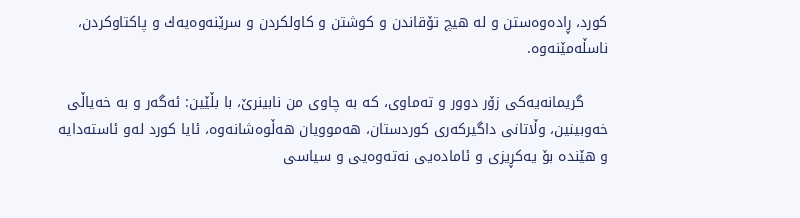كورد، ڕاده‌وه‌ستن و له‌ هیچ تۆقاندن و كوشتن و كاولكردن و سرێنه‌وه‌یه‌ك و پاكتاوكردن‌، ناسڵه‌مێنه‌وه‌.

     گریمانه‌یه‌كی زۆر دوور و ته‌ماوی، كه‌ به‌ چاوی من نابینرێ، با بڵێین: ئه‌گه‌ر و به‌ خه‌یاڵی خه‌وبینین، وڵاتانی داگیركه‌ری كوردستان، هه‌موویان هه‌ڵوه‌شانه‌وه‌، ئایا كورد له‌و‌ ئاسته‌دایه‌ و هێنده‌ بۆ یه‌كڕیزی و ئاماده‌یی نه‌ته‌وه‌یی و سیاسی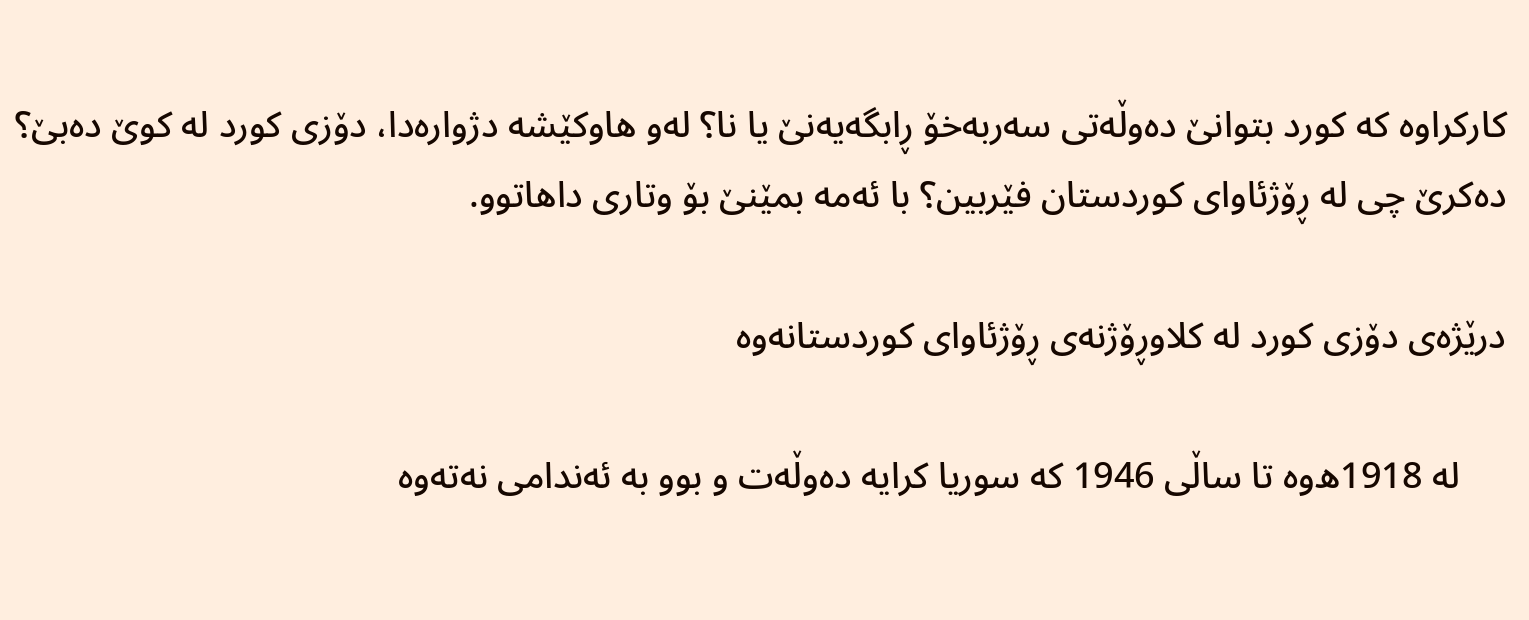كاركراوه‌ كه‌ كورد بتوانێ ده‌وڵه‌تی سه‌ربه‌خۆ ڕابگه‌یه‌نێ یا نا؟ له‌و هاوكێشه‌ دژواره‌دا، دۆزی كورد له‌ كوێ ده‌بێ‌؟ ده‌كرێ چی له‌ ڕۆژئاوای كوردستان فێربین؟ با ئه‌مه‌ بمێنێ بۆ وتاری داهاتوو.

درێژه‌ی دۆزی كورد له‌ كلاوڕۆژنه‌ی ڕۆژئاوای كوردستانه‌وه‌

     له‌ 1918ه‌وه‌ تا ساڵی 1946 كه‌ سوریا كرایه‌ ده‌وڵه‌ت و بوو به‌ ئه‌ندامی نه‌ته‌وه‌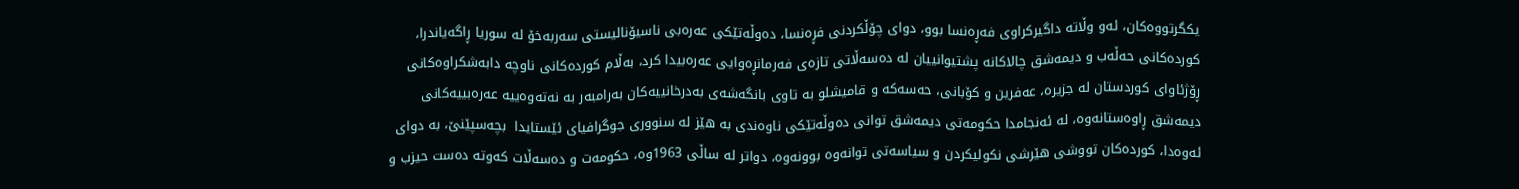یكگرتووه‌كان، ئه‌و وڵاته‌‌ داگیركراوی فه‌ڕه‌نسا بوو،‌‌ دوای چۆڵكردنی فڕه‌نسا، ده‌وڵه‌تێكی عه‌ره‌بی ناسیۆنالیستی سه‌ربه‌خۆ له‌ سوریا ڕاگه‌یاندرا، كورده‌كانی حه‌ڵه‌ب و دیمه‌شق چالاكانه‌ پشتیوانییان له‌ ده‌سه‌ڵاتی تازه‌ی فه‌رمانڕه‌وایی عه‌ره‌بیدا كرد، به‌ڵام كورده‌كانی ناوچه‌ دابه‌شكراوه‌كانی ڕۆژئاوای كوردستان له‌ جزیره‌، عه‌فرین و كۆبانی، حه‌سه‌كه‌ و قامیشلو به‌ تاوی بانگه‌شه‌ی به‌درخانییه‌كان به‌رامبه‌ر به‌ نه‌ته‌وه‌ییه‌ عه‌ره‌بییه‌كانی دیمه‌شق ڕاوه‌ستانه‌وه‌، له‌ ئه‌نجامدا حكومه‌تی دیمه‌شق توانی ده‌وڵه‌تێكی ناوه‌ندی به‌ هێز له‌ سنووری جوگرافیای ئێستایدا  بچه‌سپێنێ، به‌ دوای ئه‌وه‌دا، كورده‌كان تووشی هێرشی نكولیكردن و سیاسه‌تی توانه‌وه‌ بوونه‌وه، دواتر له‌ ساڵی 1963وه‌، حكومه‌ت و ده‌سه‌ڵات كه‌وته ده‌ست حیزب ‌و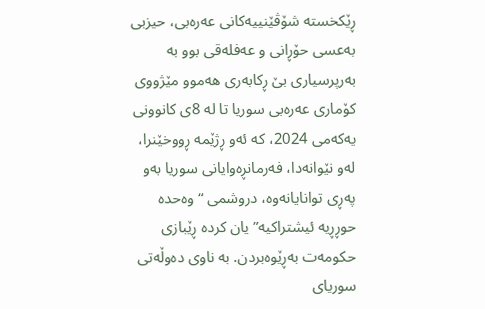ڕێكخسته‌ شۆڤێنییه‌كانی عه‌ره‌بی، حیزبی به‌عسی حۆڕانی و عه‌فله‌قی بوو به‌‌ به‌رپرسیاری بێ ڕكابه‌ری هه‌موو مێژووی كۆماری عه‌ره‌بی سوریا تا له‌ 8ی كانوونی یه‌كه‌می 2024، كه‌ ئه‌و ڕژێمه‌ ڕووخێنرا، له‌و نێوانه‌دا، فه‌رمانڕه‌وایانی سوریا به‌و په‌ڕی توانایانه‌وه‌، دروشمی “وه‌حده‌ حوڕڕیه‌ ئیشتراكیه‌”یان كرده‌ ڕێبازی حكومه‌ت به‌ڕێوه‌بردن. به‌‌ ناوی ده‌وڵه‌تی‌ سوریای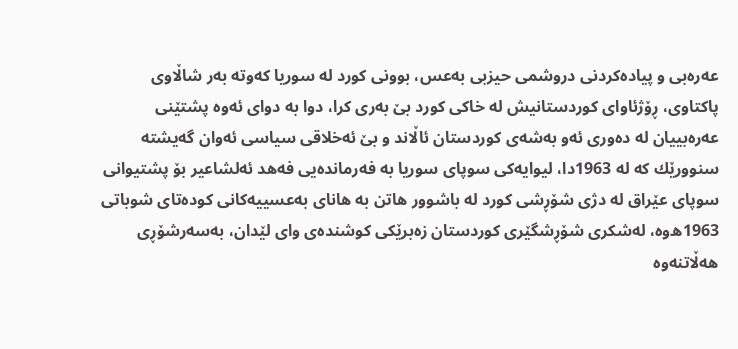عه‌ره‌بی و پیاده‌كردنی دروشمی حیزبی به‌عس، بوونی كورد له‌ سوریا كه‌وته‌ به‌ر شاڵاوی پاكتاوی، ڕۆژئاوای كوردستانیش له‌ خاكی كورد بێ به‌ری كرا، دوا به‌ دوای ئه‌وه‌ پشتێنی عه‌ره‌بییان له‌ ده‌وری ئه‌و به‌شه‌ی كوردستان ئاڵاند و بێ ئه‌خلاقی سیاسی ئه‌وان گه‌یشته‌ سنوورێك كه‌ له‌ 1963دا، لیوایه‌كی سوپای سوریا به‌ فه‌رمانده‌یی فه‌هد ئه‌لشاعیر بۆ پشتیوانی سوپای عێراق له‌ دژی شۆڕشی كورد له‌ باشوور هاتن به‌ هانای به‌عسییه‌كانی كوده‌تای شوباتی 1963ه‌وه‌، له‌شكری شۆڕشگێری كوردستان زه‌برێكی كوشنده‌ی وای لێدان، به‌سه‌رشۆڕی هه‌ڵاتنه‌وه‌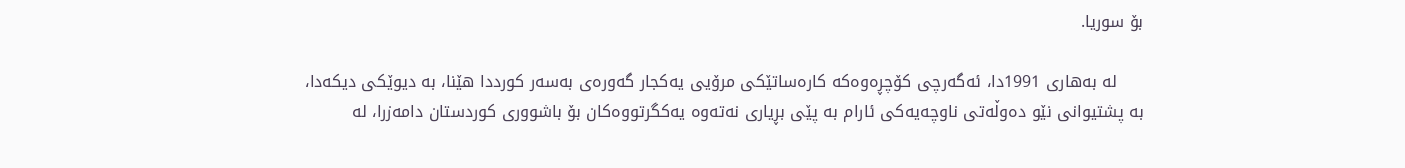بۆ سوریا.

     له‌ به‌هاری 1991دا، ئه‌گه‌رچی‌ كۆچڕه‌وه‌كه‌ كاره‌ساتێكی مرۆیی یه‌كجار گه‌وره‌ی به‌سه‌ر كورددا هێنا، به‌ دیوێكی دیكه‌دا، به‌ پشتیوانی نێو ده‌وڵه‌تی ناوچه‌یه‌كی ئارام به‌ پێی بڕیاری نه‌ته‌وه‌ یه‌كگرتووه‌كان بۆ باشووری كوردستان دامه‌زرا، له‌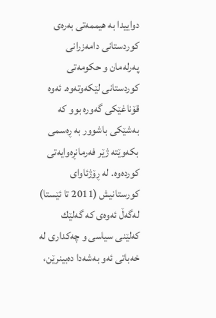دواییدا به‌ هیممه‌تی به‌ره‌ی كوردستانی دامه‌زرانی په‌رله‌مان و حكومه‌تی كوردستانی لێكه‌وته‌وه‌. ئه‌وه‌ قۆناغێكی گه‌وره‌ بوو كه‌ به‌شێكی باشوور به‌ ڕه‌سمی بكه‌وێته‌ ژێر فه‌رمانڕه‌وایه‌تی كورده‌وه‌. له ڕۆژئاوای كورستانیش (2011 تا ئێستا) له‌گه‌ڵ ئه‌وه‌ی كه‌ گه‌لێك كه‌لێنی سیاسی و چه‌كداری له‌ خه‌باتی ئه‌و به‌شه‌دا ده‌بینرێن،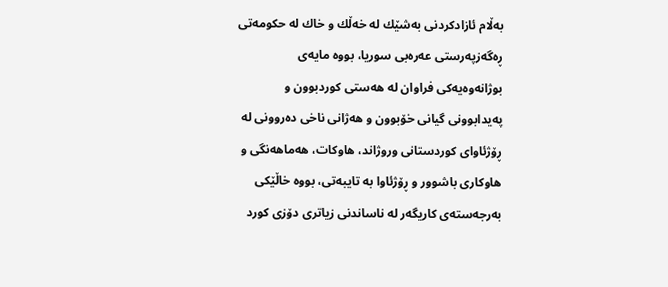به‌ڵام ئازادكردنی به‌شێك له‌ خه‌ڵك و خاك له‌ حكومه‌تی ڕه‌گه‌زپه‌رستی عه‌ره‌بی سوریا، بووه‌ مایه‌ی بوژانه‌وه‌یه‌كی فراوان له‌ هه‌ستی كوردبوون و په‌یدابوونی گیانی خۆبوون و هه‌ژانی ناخی ده‌روونی له‌ ڕۆژئاوای كوردستانی وروژاند، هاوكات، هه‌ماهه‌نگی و هاوكاری باشوور و ڕۆژئاوا به‌ تایبه‌تی، بووه‌ خاڵێكی به‌رجه‌سته‌ی كاریگه‌ر له‌ ناساندنی زیاتری دۆزی كورد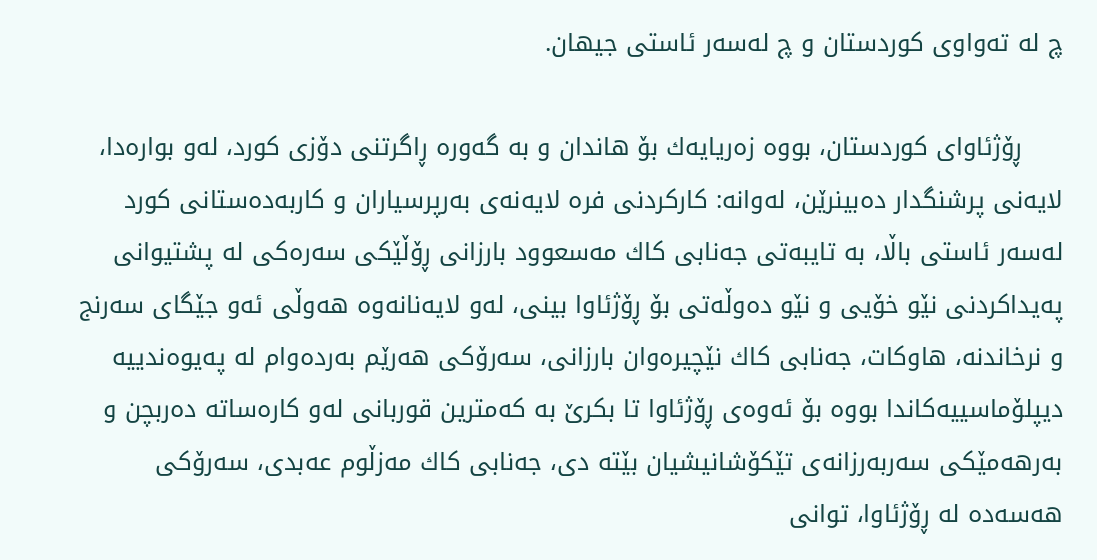چ له‌ ته‌واوی كوردستان و چ له‌سه‌ر ئاستی جیهان.

     ڕۆژئاوای كوردستان، بووه‌ زه‌ریایه‌ك بۆ هاندان و به‌ گه‌وره‌ ڕاگرتنی دۆزی كورد، له‌و بواره‌دا، لایه‌نی پرشنگدار ده‌بینرێن، له‌وانه‌: كاركردنی فره‌ لایه‌نه‌ی به‌رپرسیاران و كاربه‌ده‌ستانی كورد له‌سه‌ر ئاستی باڵا، به‌ تایبه‌تی جه‌نابی كاك مه‌سعوود بارزانی ڕۆڵێكی سه‌ره‌كی له‌ پشتیوانی په‌یداكردنی نێو خۆیی و نێو ده‌وڵه‌تی بۆ‌ ڕۆژئاوا بینی، له‌و لایه‌نانه‌وه‌ هه‌وڵی ئه‌و جێگای سه‌رنج و نرخاندنه‌، هاوكات، جه‌نابی كاك نێچیره‌وان بارزانی، سه‌رۆكی هه‌رێم به‌رده‌وام له‌ په‌یوه‌ندییه‌ دیپلۆماسییه‌كاندا بووه‌ بۆ ئه‌وه‌ی ڕۆژئاوا تا بكرێ به‌ كه‌مترین قوربانی له‌و كاره‌ساته‌ ده‌ربچن و به‌رهه‌مێكی سه‌ربه‌رزانه‌ی تێكۆشانیشیان بێته‌ دی، جه‌نابی كاك مه‌زڵوم عه‌بدی، سه‌رۆكی هه‌سه‌ده‌ له‌ ڕۆژئاوا، توانی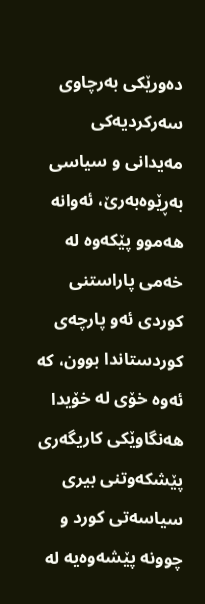ده‌ورێكی به‌رچاوی سه‌ركردیه‌كی مه‌یدانی و سیاسی به‌ڕێوه‌به‌رێ، ئه‌وانه‌ هه‌موو پێكه‌وه‌ له‌ خه‌می پاراستنی كوردی ئه‌و پارچه‌ی كوردستاندا بوون، كه‌ ئه‌وه‌ خۆی له‌ خۆیدا هه‌نگاوێكی كاریگه‌ری پێشكه‌وتنی بیری سیاسه‌تی كورد و چوونه‌ پێشه‌وه‌یه‌ له‌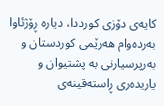كایه‌ی دۆزی كورددا‌، دیاره‌ ڕۆژئاوا به‌رده‌وام هه‌رێمی كوردستان و به‌رپرسیارنی به‌ پشتیوان و یاریده‌ری ڕاسته‌قینه‌ی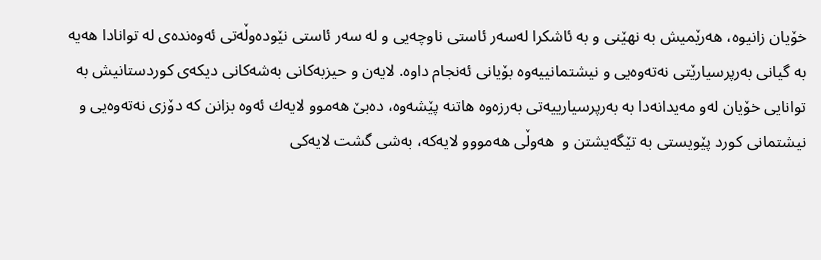خۆیان زانیوه‌، هه‌رێمیش به‌ نهێنی و به‌ ئاشكرا له‌سه‌ر ئاستی ناوچه‌یی و له‌ سه‌ر ئاستی نێوده‌وڵه‌تی ئه‌وه‌نده‌ی له‌ توانادا هه‌یه‌ به‌ گیانی به‌رپرسیارێتی نه‌ته‌وه‌یی و نیشتمانییه‌وه‌ بۆیانی ئه‌نجام ‌داوه‌. لایه‌ن و حیزبه‌كانی به‌شه‌كانی دیكه‌ی كوردستانیش به‌ توانایی خۆیان له‌و مه‌یدانه‌دا به‌ به‌رپرسیارییه‌تی به‌رزه‌وه‌ هاتنه‌ پێشه‌وه‌،‌ ده‌بێ هه‌موو لایه‌ك ئه‌وه‌ بزانن كه‌ دۆزی نه‌ته‌وه‌یی و نیشتمانی كورد پێویستی به‌ تێگه‌یشتن و  هه‌و‌ڵی هه‌مووو لایه‌كه، به‌شی گشت لایه‌كی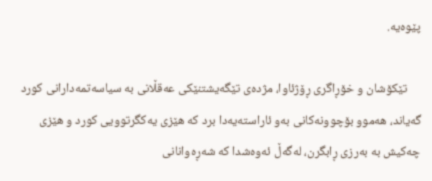پێوه‌یه‌‌.

     تێكۆشان و خۆڕاگری ڕۆژئاوا، مژده‌ی تێگه‌یشتنێكی عه‌قڵانی به‌ سیاسه‌تمه‌دارانی كورد گه‌یاند، هه‌موو بۆچوونه‌كانی به‌و ئاراسته‌یه‌دا برد كه‌ هێزی یه‌كگرتوویی كورد و هێزی چه‌كیش به‌ به‌رزی ڕابگرن، له‌گه‌ڵ ئه‌وه‌شدا كه‌ شه‌ڕه‌وانانی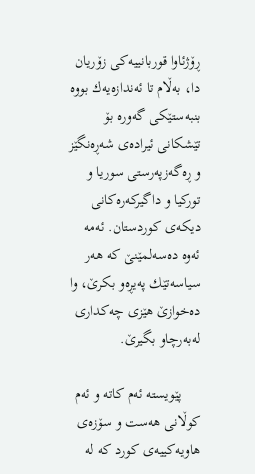ڕۆژئاوا قوربانییه‌كی زۆریان دا، به‌ڵام تا ئه‌ندازه‌یه‌ك بووه‌ بنبه‌ستێكی گه‌وره‌ بۆ تێشكانی ئیراده‌ی شه‌ڕه‌نگێز و ڕه‌گه‌زپه‌رستی سوریا و توركیا و داگیركه‌ره‌كانی دیكه‌ی كوردستان. ئه‌مه‌ ئه‌وه‌ ده‌سه‌لمێنێ كه‌ هه‌ر سیاسه‌تێك په‌یڕه‌و بكرێ، وا ده‌خوازێ‌ هێزی چه‌كداری له‌به‌رچاو بگیرێ.

     پێویسته‌ ئه‌م كاته‌ و ئه‌م كوڵانی هه‌ست و سۆزه‌ی هاویه‌كییه‌ی كورد كه‌ له‌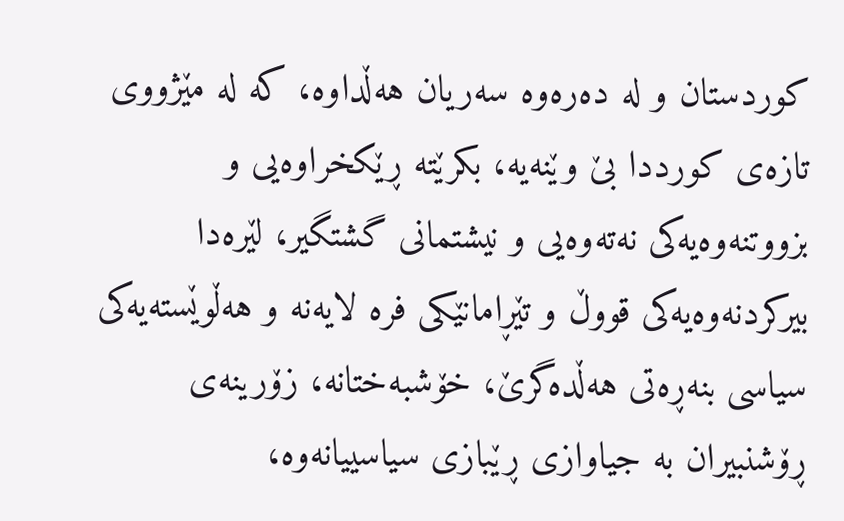كوردستان و له‌ ده‌ره‌وه سه‌ریان هه‌ڵداوه‌‌، كه‌ له‌ مێژووی تازه‌ی كورددا بێ وێنه‌یه‌، بكرێته‌ ڕێكخراوه‌یی و بزووتنه‌وه‌یه‌كی نه‌ته‌وه‌یی و نیشتمانی گشتگیر، لێره‌دا بیركردنه‌وه‌یه‌كی قووڵ و تێڕامانێكی فره‌ لایه‌نه‌ و هه‌ڵوێسته‌یه‌كی سیاسی بنه‌ڕه‌تی هه‌ڵده‌گرێ، خۆشبه‌ختانه‌، زۆرینه‌ی ڕۆشنبیران به‌ جیاوازی ڕێبازی سیاسییانه‌وه،‌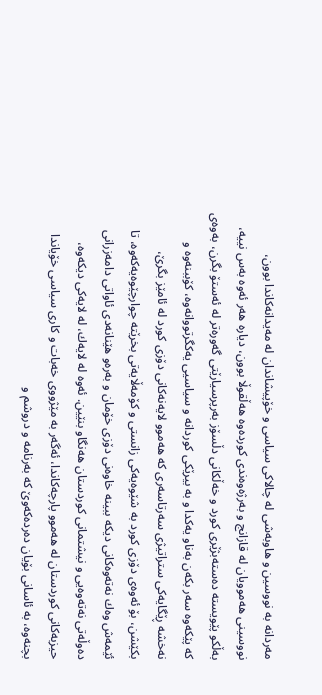مه‌ردانه‌ به‌ نووسین و هاوبه‌شی له‌ چالاكی سیاسی و خۆپیشاندان له‌ مه‌یدانه‌كاندا‌ بوون، نووسینی هه‌موویان له‌ قازانج و به‌رژه‌وه‌ندی كورده‌وه‌ هه‌ڵقوڵا بوون، دیاره‌ هه‌ر ئه‌وه‌ به‌س نییه‌، به‌ڵكو پێویسته‌ ده‌سته‌بژێری كورد و خه‌ڵكانی دڵسۆز به‌رپرسیارێتی گه‌وره‌تر له‌ ئه‌ستۆ بگرن، به‌وه‌ی كه‌ پێكه‌وه‌ سه‌ر بكه‌ن به‌ناو یه‌كدا و به‌ بیرێكی كوردانه‌ و سیاسیی یه‌كگرتووانه‌وه‌، كۆببنه‌وه‌ و نه‌خشه‌ ڕێگایه‌كی ستراتیژی سه‌رتاسه‌ری كه‌ هه‌موو لایه‌نه‌كانی دۆزی كورد له‌ ئامێز بگرێ، بكێشن، بۆ ئه‌وه‌ی دۆزی كورد به‌ شێوه‌یه‌كی زانستی و كۆمه‌ڵایه‌تی بخرێته‌ چوارچێوه‌یه‌كه‌وه‌، تا ئێمه‌ش وه‌ك نه‌ته‌وه‌كانی دیكه‌ ببینه‌ خاوه‌نی دۆزی خۆمان و به‌ره‌و هێنانه‌دی ئاواتی دامه‌زرانی ده‌وڵه‌تی نه‌ته‌وه‌یی‌ و نیشتمانی كوردستان هه‌نگاو بنێین. ئه‌وه‌ له‌ لایه‌ك، له‌ لایه‌كی دیكه‌وه‌، حیزبه‌كانی كوردستان له‌ هه‌موو پارچه‌كاندا، ئه‌گه‌ر به‌ مێژووی خه‌بات و كاری سیاسی خۆیاندا بچنه‌وه‌، به‌ ئاسانی بۆیان ده‌رده‌كه‌وێ كه‌ به‌رنامه‌ و دروشم و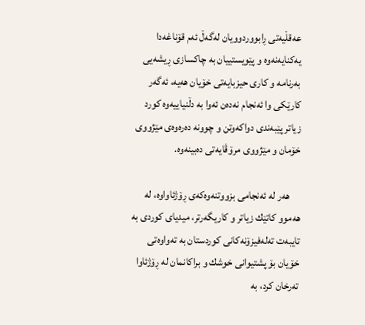عه‌قڵیه‌تی ڕابووردوویان له‌گه‌ڵ ئه‌م‌ قۆناغه‌دا یه‌كنایه‌نه‌وه‌ و پێویستییان به‌ چاكسازی ڕیشه‌یی به‌رنامه‌ و كاری حیزبایه‌تی خۆیان هه‌یه‌، ئه‌گه‌ر كارێكی وا ئه‌نجام نه‌ده‌ن ئه‌وا به‌ دڵنیاییه‌وه‌ كورد زیاتر پێبه‌ندی دواكه‌وتن و چوونه‌ ده‌ره‌وه‌ی مێژووی خۆمان و مێژووی مرۆڤایه‌تی ده‌بینه‌وه‌.

     هه‌ر له‌ ئه‌نجامی بزووتنه‌وه‌كه‌ی ڕۆژئاواوه‌، له‌ هه‌موو كاتێك زیاتر و كاریگه‌رتر، میدیای كوردی به‌ تایبه‌ت ته‌له‌فیزۆنه‌كانی كوردستان به‌ ته‌واوه‌تی خۆیان بۆ پشتیوانی خوشك و براكانمان له‌ ڕۆژئاوا ته‌رخان كرد، به‌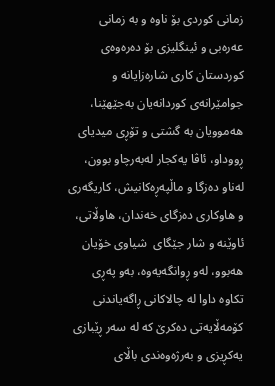زمانی كوردی بۆ ناوه‌ و به‌ زمانی عه‌ره‌بی و ئینگلیزی بۆ ده‌ره‌وه‌ی كوردستان كاری شاره‌زایانه‌ و جوامێرانه‌ی كوردانه‌یان به‌جێهێنا، هه‌موویان به‌ گشتی و تۆڕی میدیای ڕووداو، ئاڤا یه‌كجار له‌به‌رچاو بوون،‌ له‌ناو ده‌زگا و ماڵپه‌ڕه‌كانیش، كاریگه‌ری و هاوكاری ده‌زگای خه‌ندان، هاوڵاتی، ئاوێنه‌ و شار جێگای  شیاوی خۆیان هه‌بوو، له‌و ڕوانگه‌یه‌وه‌، به‌و په‌ڕی تكاوه‌ داوا له‌ چالاكانی ڕاگه‌یاندنی كۆمه‌ڵایه‌تی ده‌كرێ كه‌ له‌ سه‌ر ڕێبازی یه‌كڕیزی و به‌رژه‌وه‌ندی باڵای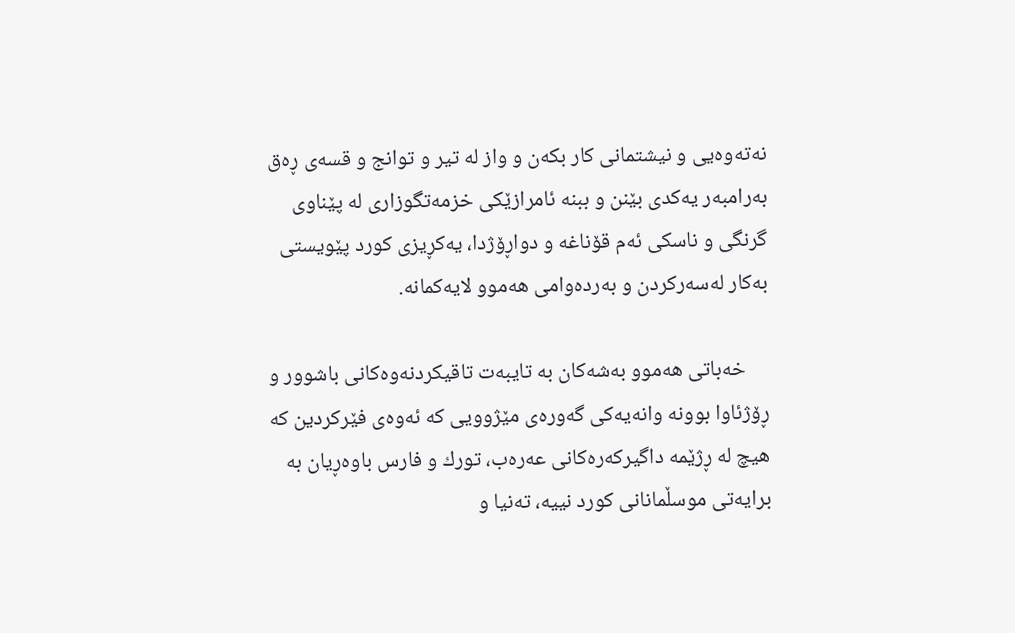نه‌ته‌وه‌یی و نیشتمانی كار بكه‌ن و واز له‌ تیر و توانج و قسه‌ی ڕه‌ق به‌رامبه‌ر یه‌كدی بێنن و ببنه‌ ئامرازێكی خزمه‌تگوزاری له‌ پێناوی گرنگی و ناسكی ئه‌م قۆناغه و دواڕۆژدا‌، یه‌كڕیزی كورد پێویستی به‌كار له‌سه‌ركردن و به‌رده‌وامی هه‌موو لایه‌كمانه‌.

     خه‌باتی هه‌موو به‌شه‌كان به‌ تایبه‌ت تاقیكردنه‌وه‌كانی باشوور و ڕۆژئاوا بوونه‌ وانه‌یه‌كی گه‌وره‌ی مێژوویی كه‌ ئه‌وه‌ی فێركردین كه‌ هیچ له‌ ڕژێمه‌ داگیركه‌ره‌كانی عه‌ره‌ب، تورك و فارس باوه‌ڕیان به‌ برایه‌تی موسڵمانانی كورد نییه‌، ته‌نیا و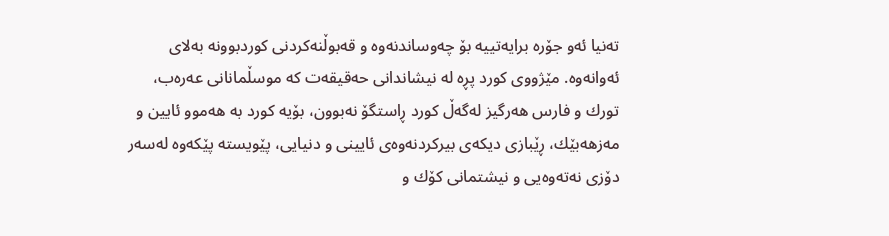ته‌نیا ئه‌و جۆره‌ برایه‌تییه‌ بۆ چه‌وساندنه‌وه‌ و قه‌بوڵنه‌كردنی كوردبوونه‌ به‌لای ئه‌وانه‌وه‌. مێژووی كورد پڕه‌ له‌ نیشاندانی حه‌قیقه‌ت كه‌ موسڵمانانی عه‌ره‌ب، تورك و فارس هه‌رگیز له‌گه‌ڵ كورد ڕاستگۆ نه‌بوون، بۆیه‌ كورد به‌ هه‌موو ئایین و مه‌زهه‌بێك، ڕێبازی دیكه‌ی بیركردنه‌وه‌ی ئایینی و دنیایی، پێویسته‌ پێكه‌وه‌ له‌سه‌ر دۆزی نه‌ته‌وه‌یی و نیشتمانی كۆك و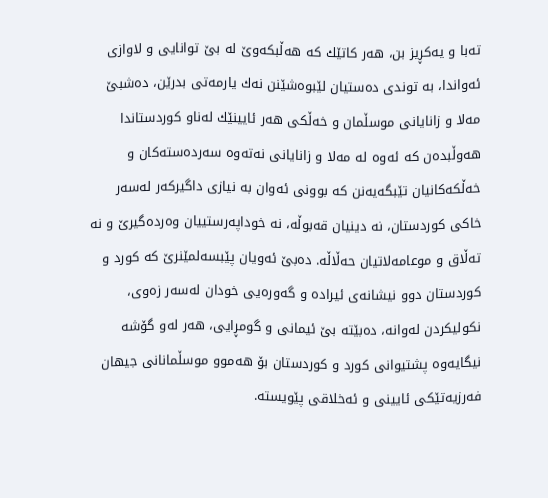ته‌با و یه‌كڕیز بن، هه‌ر كاتێك كه‌ هه‌ڵبكه‌وێ له‌ بێ توانایی و لاوازی ئه‌واندا، به‌ توندی ده‌ستیان لێبوه‌شێنن نه‌ك یارمه‌تی بدرێن، ده‌شبێ مه‌لا و زانایانی موسڵمان و خه‌ڵكی هه‌ر ئایینێك له‌ناو كوردستاندا هه‌وڵبده‌ن كه‌ ئه‌وه‌ له‌ مه‌لا و زانایانی نه‌ته‌وه‌ سه‌رده‌سته‌كان و خه‌ڵكه‌كانیان تێبگه‌یه‌نن كه‌ بوونی ئه‌وان به‌ نیازی داگیركه‌ر له‌سه‌ر خاكی كوردستان، نه‌ دینیان قه‌بوڵه‌، نه‌ خوداپه‌رستییان وه‌رده‌گیرێ و نه‌ ته‌ڵاق و موعامه‌لاتیان حه‌ڵاڵه‌. ده‌بێ ئه‌ویان پێبسه‌لمێنرێ كه‌ كورد و كوردستان دوو نیشانه‌ی ئیراده‌ و گه‌وره‌یی خودان له‌سه‌ر زه‌وی، نكولیكردن له‌وانه‌، ده‌بێته‌ بێ ئیمانی و گومڕایی، هه‌ر له‌و گۆشه‌ نیگایه‌وه‌ پشتیوانی كورد و كوردستان بۆ هه‌موو موسڵمانانی جیهان فه‌رزیه‌تێكی ئایینی و ئه‌خلاقی پێویسته‌.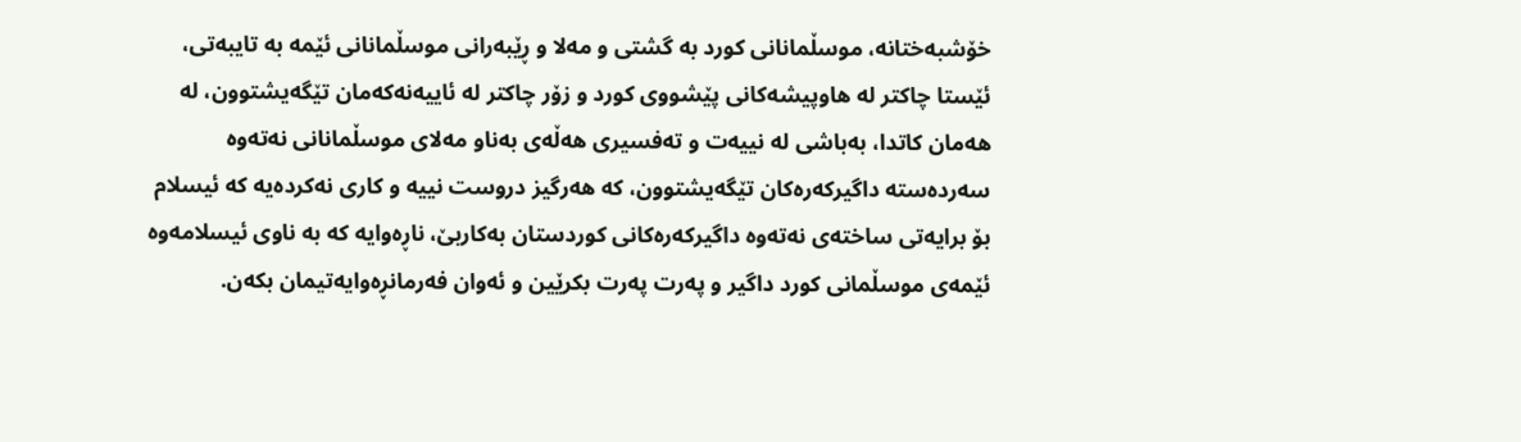خۆشبه‌ختانه‌‌، موسڵمانانی كورد به‌ گشتی و مه‌لا و ڕێبه‌رانی موسڵمانانی ئێمه به‌ تایبه‌تی‌، ئێستا چاكتر له‌ هاوپیشه‌كانی پێشووی كورد و زۆر چاكتر له‌ ئاییه‌نه‌كه‌مان تێگه‌یشتوون، له‌ هه‌مان كاتدا، به‌باشی له‌ نییه‌ت و ته‌فسیری هه‌ڵه‌ی به‌ناو مه‌لای موسڵمانانی نه‌ته‌وه‌ سه‌رده‌سته‌ داگیركه‌ره‌كان تێگه‌یشتوون، كه‌ هه‌رگیز دروست نییه‌ و كاری نه‌كرده‌یه‌ كه‌ ئیسلام بۆ برایه‌تی ساخته‌ی نه‌ته‌وه‌ داگیركه‌ره‌كانی كوردستان به‌كاربێ، ناڕه‌وایه‌ كه‌ به‌ ناوی ئیسلامه‌وه‌ ئێمه‌ی موسڵمانی كورد داگیر و په‌رت په‌رت بكرێین و ئه‌وان فه‌رمانڕه‌وایه‌تیمان بكه‌ن.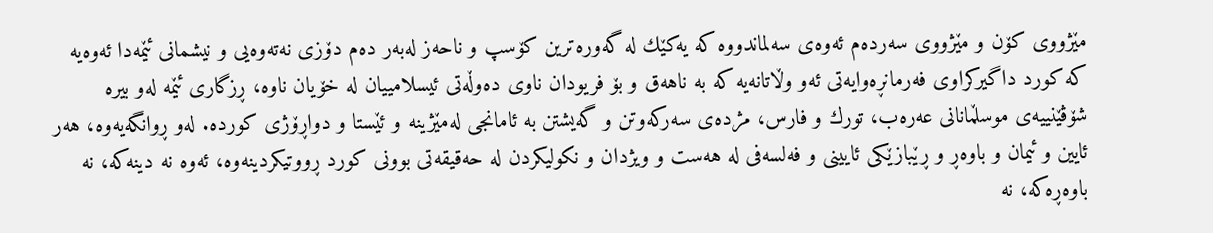مێژووی كۆن و مێژووی سه‌رده‌م ئه‌وه‌ی سه‌لماندووه‌ كه‌ یه‌كێك له‌ گه‌وره‌ترین كۆسپ و ناحه‌ز له‌به‌ر ده‌م دۆزی نه‌ته‌‌وه‌یی و نیشمانی ئێمه‌دا ئه‌وه‌یه‌ كه‌ كورد داگیركراوی فه‌رمانڕه‌وایه‌تی ئه‌و وڵاتانه‌یه‌ كه‌ به‌ ناهه‌ق و بۆ فریودان ناوی ده‌وڵه‌تی ئیسلامییان له‌ خۆیان ناوه‌، ڕزگاری ئێمه‌ له‌و بیره‌ شۆڤێنییه‌ی موسڵمانانی عه‌ره‌ب، تورك و فارس، مژده‌ی سه‌ركه‌وتن و گه‌یشتن به‌ ئامانجی له‌مێژینه‌ و ئێستا و دواڕۆژی كورده‌. له‌و ڕوانگه‌یه‌وه‌، هه‌ر ئایین و ئیمان و باوه‌ڕ و ڕێبازێكی ئایینی و فه‌لسه‌فی له‌ هه‌ست و ویژدان و نكولیكردن له‌ حه‌قیقه‌تی بوونی كورد ڕووتیكردینه‌وه‌، ئه‌وه‌ نه‌ دینه‌كه‌، نه‌ باوه‌ڕه‌كه‌، نه‌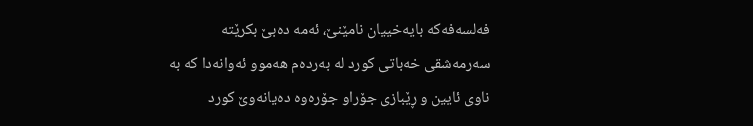فه‌لسه‌فه‌كه‌ بایه‌خییان نامێنێ، ئه‌مه‌ ده‌بێ بكرێته‌ سه‌رمه‌شقی خه‌باتی كورد له‌ به‌رده‌م هه‌موو ئه‌وانه‌دا كه‌ به‌ ناوی ئایین و ڕێبازی جۆراو جۆره‌وه‌ ده‌یانه‌وێ كورد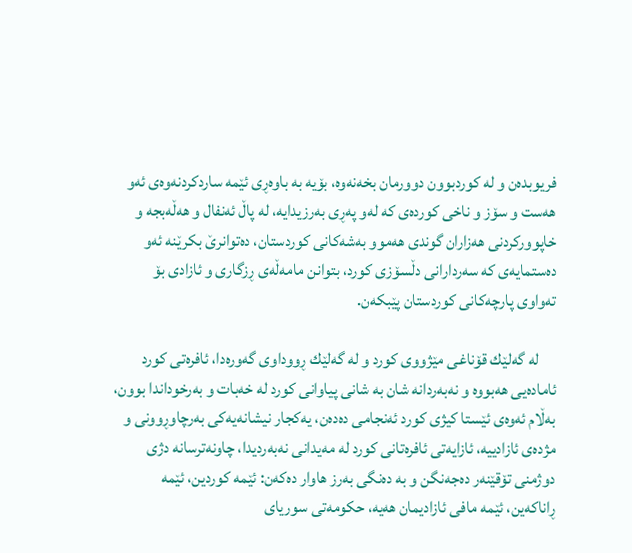فریوبده‌ن و له‌ كوردبوون دوورمان بخه‌نه‌وه‌، بۆیه‌ به‌ باوه‌ڕی ئێمه‌ ساردكردنه‌وه‌ی ئه‌و هه‌ست و سۆز و ناخی كورده‌ی كه‌ له‌و په‌ڕی به‌رزیدایه‌،‌ له‌ پاڵ ئه‌نفال و هه‌ڵه‌بجه‌ و خاپووركردنی هه‌زاران گوندی هه‌موو به‌شه‌كانی كوردستان، ده‌توانرێ بكرێنه‌ ئه‌و ده‌ستمایه‌ی كه‌ سه‌ردارانی دڵسۆزی كورد، بتوانن مامه‌ڵه‌ی ڕزگاری و ئازادی بۆ ته‌واوی پارچه‌كانی كوردستان پێبكه‌ن.

     له‌ گه‌لێك قۆناغی مێژووی كورد و له‌ گه‌لێك ڕووداوی گه‌وره‌دا، ئافره‌تی كورد ئاماده‌یی هه‌بووه‌ و نه‌به‌ردانه‌ شان به‌ شانی پیاوانی كورد له‌ خه‌بات و به‌رخوداندا بوون، به‌ڵام ئه‌وه‌ی ئێستا كیژی كورد ئه‌نجامی ده‌ده‌ن، یه‌كجار نیشانه‌یه‌كی به‌رچاوڕوونی و مژده‌ی ئازادییه‌، ئازایه‌تی ئافره‌تانی كورد له‌ مه‌یدانی نه‌به‌ردیدا، چاونه‌ترسانه‌ دژی دوژمنی تۆقێنه‌ر ده‌جه‌نگن و به‌ ده‌نگی به‌رز هاوار ده‌كه‌ن: ئێمه‌ كوردین، ئێمه‌ ڕاناكه‌ین، ئێمه‌ مافی ئازادیمان هه‌یه‌، حكومه‌تی سوریای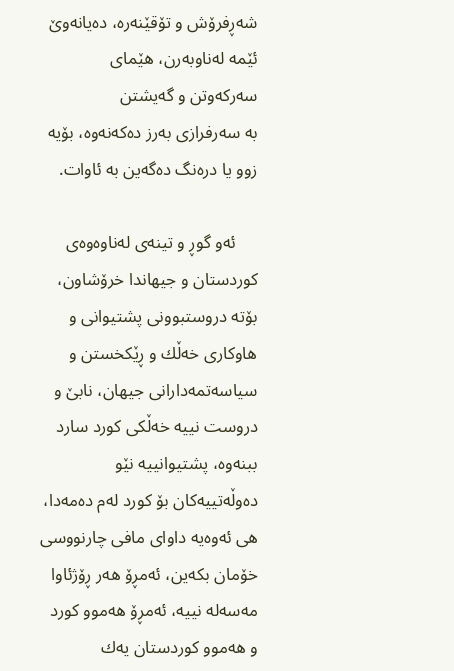شه‌ڕفرۆش و تۆقێنه‌ره‌، ده‌یانه‌وێ ئێمه‌ له‌ناوبه‌رن، هێمای سه‌ركه‌وتن و گه‌یشتن به ‌سه‌رفرازی به‌رز ده‌كه‌نه‌وه‌، بۆیه‌ زوو یا دره‌نگ ده‌گه‌ین به‌ ئاوات.

     ئه‌و گوڕ و تینه‌ی له‌ناوه‌وه‌ی كوردستان و جیهاندا خرۆشاون، بۆته‌ دروستبوونی پشتیوانی و هاوكاری خه‌ڵك و ڕێكخستن و سیاسه‌تمه‌دارانی جیهان، نابێ و دروست نییه‌ خه‌ڵكی كورد سارد ببنه‌وه‌، پشتیوانییه‌ نێو ده‌وڵه‌تییه‌كان بۆ كورد له‌م ده‌مه‌دا، هی ئه‌وه‌یه‌ داوای مافی چارنووسی خۆمان بكه‌ین، ئه‌مڕۆ هه‌ر ڕۆژئاوا مه‌سه‌له‌ نییه‌، ئه‌مڕۆ هه‌موو كورد و هه‌موو كوردستان یه‌ك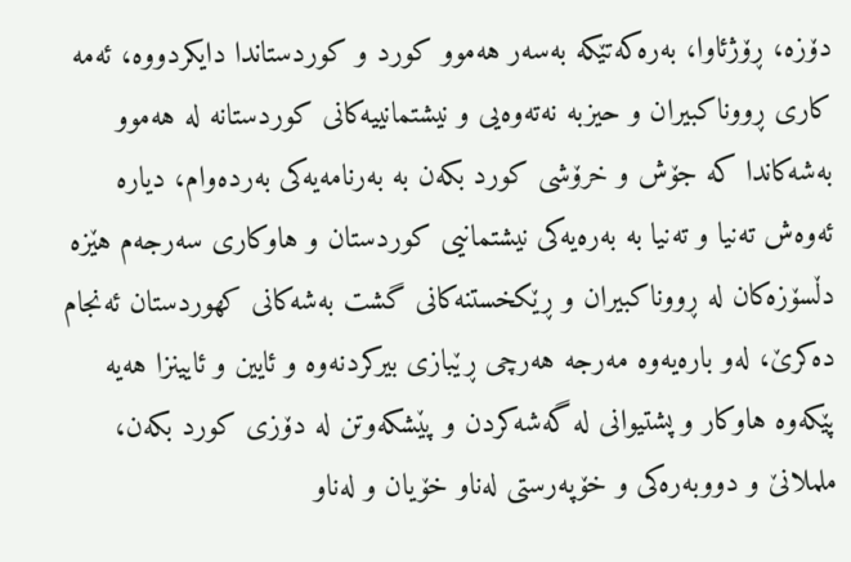دۆزه‌، ڕۆژئاوا، به‌ره‌كه‌تێكه‌ به‌سه‌ر هه‌موو كورد و كوردستاندا دایكردووه، ئه‌مه‌ كاری ڕووناكبیران و حیزبه‌ نه‌ته‌وه‌یی و نیشتمانییه‌كانی كوردستانه‌ له‌ هه‌موو به‌شه‌كاندا كه‌ جۆش و خرۆشی كورد بكه‌ن به‌ به‌رنامه‌یه‌كی به‌رده‌وام، دیاره‌ ئه‌وه‌ش ته‌نیا و ته‌نیا به‌ به‌ره‌یه‌كی نیشتمانیی كوردستان و هاوكاری سه‌رجه‌م هێزه‌ دڵسۆزه‌كان له‌ ڕووناكبیران و ڕێكخستنه‌كانی گشت به‌شه‌كانی كهوردستان ئه‌نجام ده‌كرێ‌، له‌و باره‌یه‌وه‌ مه‌رجه‌ هه‌رچی ڕێبازی بیركردنه‌وه‌ و ئایین و ئایینزا هه‌یه‌ پێكه‌وه‌ هاوكار و پشتیوانی له‌ گه‌شه‌كردن و پێشكه‌وتن له‌ دۆزی كورد بكه‌ن، ململانێ و دووبه‌ره‌كی و خۆپه‌رستی له‌ناو خۆیان و له‌ناو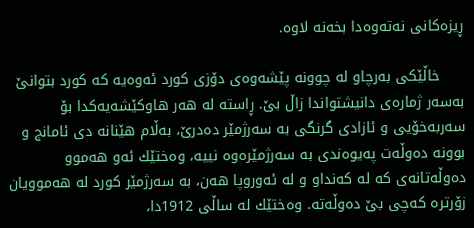ڕیزه‌كانی نه‌ته‌وه‌دا بخه‌نه‌ لاوه‌.

     خا‌ڵێكی به‌رچاو له‌ چوونه‌ پێشه‌وه‌ی دۆزی كورد ئه‌وه‌یه‌ كه‌ كورد بتوانێ به‌سه‌ر ژماره‌ی دانیشتواندا زاڵ بێ. ڕاسته‌ له‌ هه‌ر هاوكێشه‌یه‌كدا بۆ سه‌ربه‌خۆیی و ئازادی گرنگی به‌ سه‌رژمێر ده‌درێ، به‌ڵام هێنانه‌ دی ئامانج و بوونه‌ ده‌وڵه‌ت په‌یوه‌ندی به‌ سه‌رژمێره‌وه‌ نییه‌، وه‌ختێك ئه‌و هه‌موو ده‌وڵه‌تانه‌ی كه‌ له‌ كه‌نداو و له‌ ئه‌وروپا هه‌ن، به‌ سه‌رژمێر كورد له‌ هه‌موویان زۆرتره‌ كه‌چی بێ ده‌وڵه‌ته‌. وه‌ختێك له‌ ساڵی 1912دا،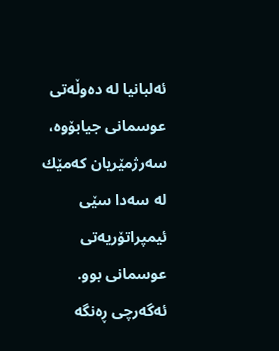ئه‌لبانیا له‌ ده‌وڵه‌تی عوسمانی جیابۆوه‌، سه‌رژمێریان كه‌مێك له‌ سه‌دا سێی ئیمپراتۆریه‌تی عوسمانی بوو. ئه‌گه‌رچی ڕه‌نگه‌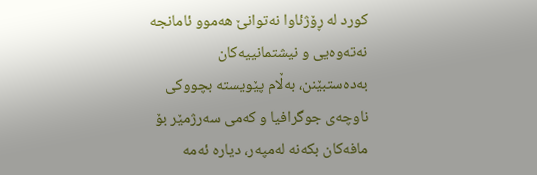كورد له‌ ڕۆژئاوا نه‌توانێ هه‌موو ئامانجه‌ نه‌ته‌وه‌یی و نیشتمانییه‌كان به‌ده‌ستبێنن، به‌ڵام پێویسته‌ بچووكی ناوچه‌ی جوگرافیا و كه‌می سه‌رژمێر بۆ مافه‌كان بكه‌نه‌ له‌مپه‌ر، دیاره‌ ئه‌مه‌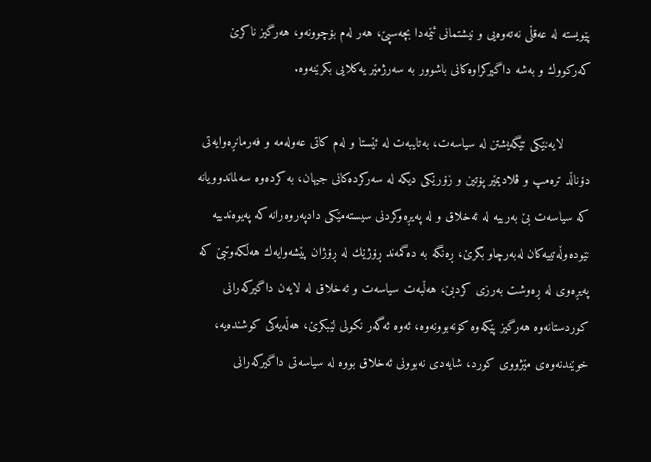پێویسته‌ له‌ عه‌قڵی نه‌ته‌وه‌یی و نیشتمانی ئێمه‌دا بچه‌سپێ، هه‌ر له‌م بۆچوونه‌و، هه‌رگیز ناكرێ كه‌ركووك و به‌شه‌ داگیركراوه‌كانی باشوور به‌ سه‌رژمێر یه‌كلایی بكرێنه‌وه‌.

       لایه‌نێكی تێگه‌یشتن له‌ سیاسه‌ت، به‌تایبه‌ت له‌ ئێستا و له‌م كاتی عه‌وله‌مه‌ و فه‌رمانڕه‌وایه‌تی دۆناڵد تره‌مپ و ڤلادیمێر پۆتین و زۆرێكی دیكه‌ له‌ سه‌ركرده‌كانی جیهان، به‌ كرده‌وه‌ سه‌لماندوویانه‌ كه‌ سیاسه‌ت بێ به‌رییه‌ له‌ ئه‌خلاق و له‌ په‌یڕه‌وكردنی سیسته‌مێكی دادپه‌روه‌رانه‌ كه‌ په‌یوه‌ندییه‌ نێوده‌وڵه‌تییه‌كان له‌به‌رچاو بگرێ، ڕه‌نگه‌ به‌ ده‌گمه‌ند ڕۆژێك له‌ ڕۆژان پێشه‌وایه‌ك هه‌ڵكه‌وتبێ كه‌ په‌یڕه‌وی له‌ ڕه‌وشت به‌رزی كردبێ، هه‌ڵبه‌ت سیاسه‌ت و ئه‌خلاق له‌ لایه‌ن داگیركه‌رانی كوردستانه‌وه‌ هه‌رگیز پێكه‌وه‌ كۆنه‌بوونه‌وه‌، ئه‌وه‌ ئه‌گه‌ر نكولی لێبكرێ، هه‌ڵه‌یه‌كی كوشنده‌یه‌، خوێندنه‌وه‌ی مێژووی كورد، شایه‌دی نه‌بوونی ئه‌خلاق بووه‌ له‌ سیاسه‌تی داگیركه‌رانی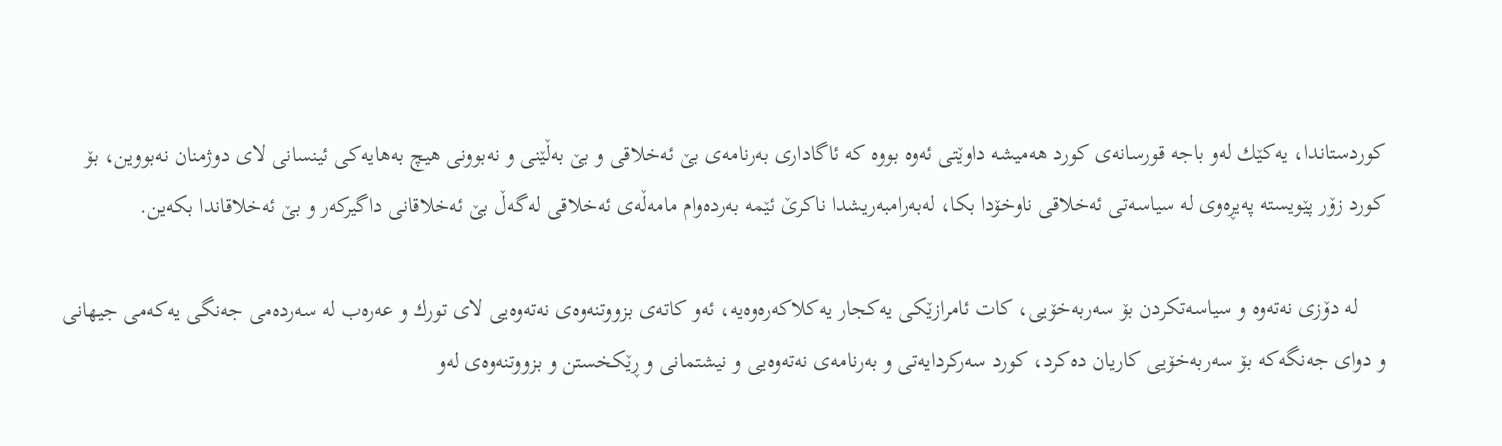كوردستاندا، یه‌كێك له‌و باجه‌ قورسانه‌ی كورد هه‌میشه‌ داوێتی ئه‌وه‌ بووه‌ كه‌ ئاگاداری به‌رنامه‌ی بێ ئه‌خلاقی و بێ به‌ڵێنی و نه‌بوونی هیچ به‌هایه‌كی ئینسانی لای دوژمنان نه‌بووین، بۆ كورد زۆر پێویسته‌ په‌یڕه‌وی له‌ سیاسه‌تی ئه‌خلاقی ناوخۆدا بكا، له‌به‌رامبه‌ریشدا ناكرێ ئێمه‌ به‌رده‌وام مامه‌ڵه‌ی ئه‌خلاقی له‌گه‌ڵ بێ ئه‌خلاقانی داگیركه‌ر و بێ ئه‌خلاقاندا بكه‌ین.

     له‌ دۆزی نه‌ته‌وه‌ و سیاسه‌تكردن بۆ سه‌ربه‌خۆیی، كات ئامرازێكی یه‌كجار یه‌كلاكه‌ره‌وه‌یه‌، ئه‌و كاته‌ی بزووتنه‌وه‌ی نه‌ته‌وه‌یی‌ لای تورك و عه‌ره‌ب له‌ سه‌رده‌می جه‌نگی یه‌كه‌می جیهانی و دوای جه‌نگه‌كه‌ بۆ سه‌ربه‌خۆیی كاریان ده‌كرد، كورد سه‌ركردایه‌تی و به‌رنامه‌ی نه‌ته‌وه‌یی و نیشتمانی و ڕێكخستن و بزووتنه‌وه‌ی له‌و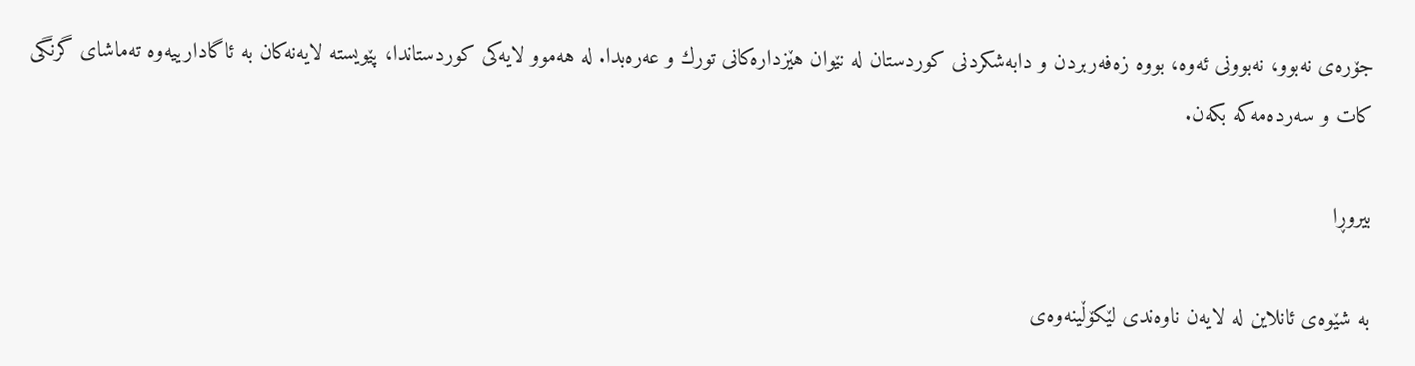جۆره‌ی نه‌بوو، نه‌بوونی ئه‌وه‌، بووه‌ زه‌فه‌ربردن و دابه‌شكردنی كوردستان له‌ نێوان هێزداره‌كانی تورك و عه‌ره‌بدا. له‌ هه‌موو لایه‌كی كوردستاندا، پێویسته‌ لایه‌نه‌كان به‌ ئاگادارییه‌وه‌ ته‌ماشای گرنگی كات و سه‌رده‌مه‌كه‌ بكه‌ن.

بیروڕا

بە شێوەی ئانلاین لە لایەن ناوەندی لێکۆڵینەوەی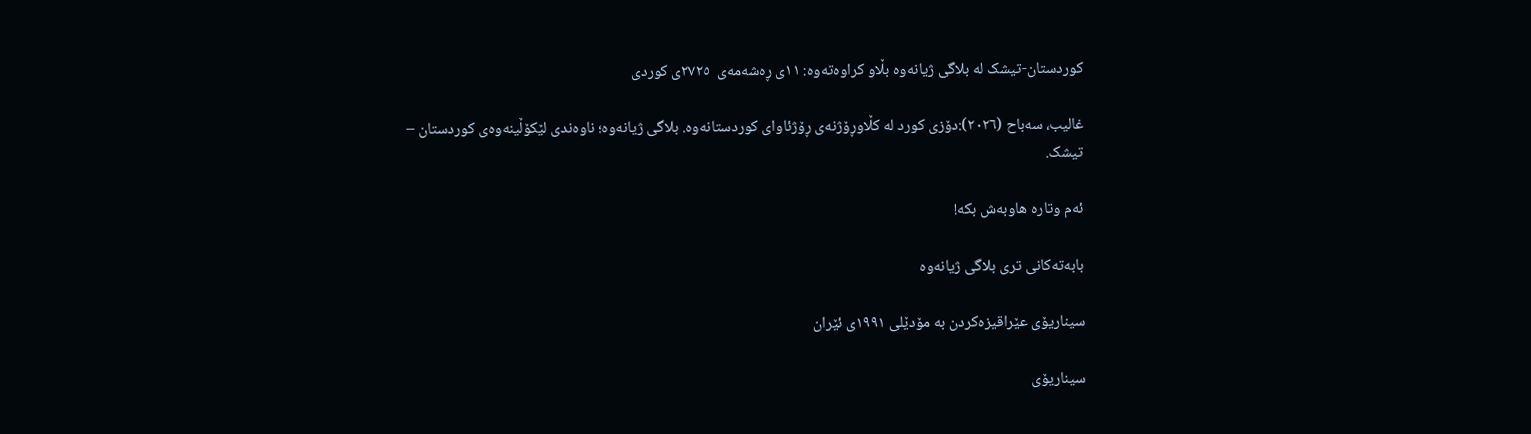کوردستان-تیشک لە بلاگی ژیانەوە بڵاو کراوەتەوە: ١١ی ڕەشەمەی  ٢٧٢٥ی کوردی

غالیب، سەباح (٢٠٢٦):دۆزی كورد له‌ كڵاوڕۆژنه‌ی ڕۆژئاوای كوردستانه‌وه‌. بلاگی ژیانەوە؛ ناوەندی لێکۆڵینەوەی کوردستان – تیشک.

ئەم وتارە هاوبەش بکە!

بابەتەکانی تری بلاگی ژیانەوە

سیناریۆی عێراقیزەکردن بە مۆدێلی ١٩٩١ی ئێران

سیناریۆی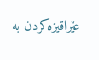عێراقیزەکردن بە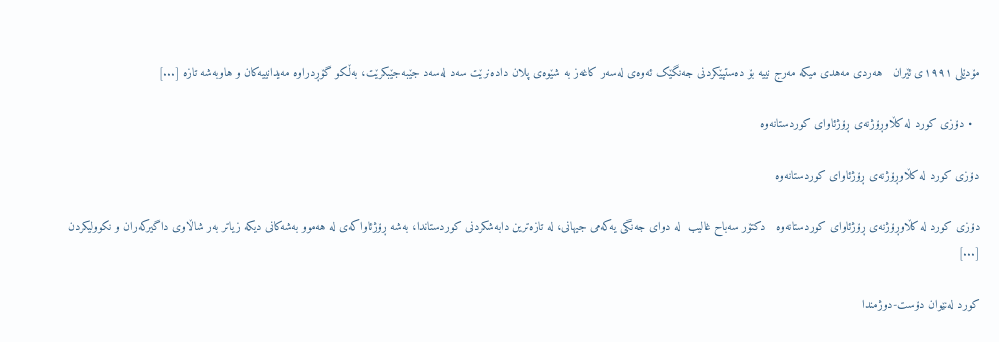مۆدێلی ١٩٩١ی ئێران   هەردی مەهدی میکە مەرج نییە بۆ دەستپێکردنی جەنگێک ئەوەی لەسەر کاغەز بە شێوەی پلان دادەنرێت سەد لەسەد جێبەجێبکرێت، بەڵکو گۆڕدراوە مەیدانییەکان و هاوبەشە تازە [...]

  • دۆزی كورد له‌ كڵاوڕۆژنه‌ی ڕۆژئاوای كوردستانه‌وه‌

دۆزی كورد له‌ كڵاوڕۆژنه‌ی ڕۆژئاوای كوردستانه‌وه‌

دۆزی كورد له‌ كڵاوڕۆژنه‌ی ڕۆژئاوای كوردستانه‌وه‌   دكتۆر سه‌باح غالیب  له‌ دوای جه‌نگی یه‌كه‌می جیهانی، له‌ تازه‌ترین دابه‌شكردنی كوردستاندا، به‌شه‌ ڕۆژئاواكه‌ی له‌ هه‌موو به‌شه‌كانی دیكه‌ زیاتر به‌ر شاڵاوی داگیركه‌ران و نكوولیكردن [...]

کورد لەنێوان دۆست-دوژمندا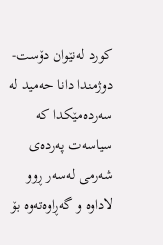کورد لەنێوان دۆست-دوژمندا دانا حەمید لە سەردەمێکدا کە سیاسەت پەردەی شەرمی لەسەر ڕوو لاداوە و گەڕاوەتەوە بۆ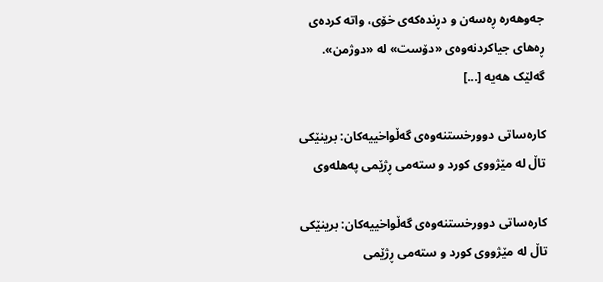جەوهەرە ڕەسەن و دڕندەکەی خۆی، واتە کردەی ڕه‌های جیاکردنەوەی «دۆست» لە «دوژمن». گەلێک هەیە [...]

کارەساتی دوورخستنەوەی گەڵواخییەکان: برینێکی تاڵ لە مێژووی کورد و ستەمی ڕژێمی پەهلەوی

کارەساتی دوورخستنەوەی گەڵواخییەکان: برینێکی تاڵ لە مێژووی کورد و ستەمی ڕژێمی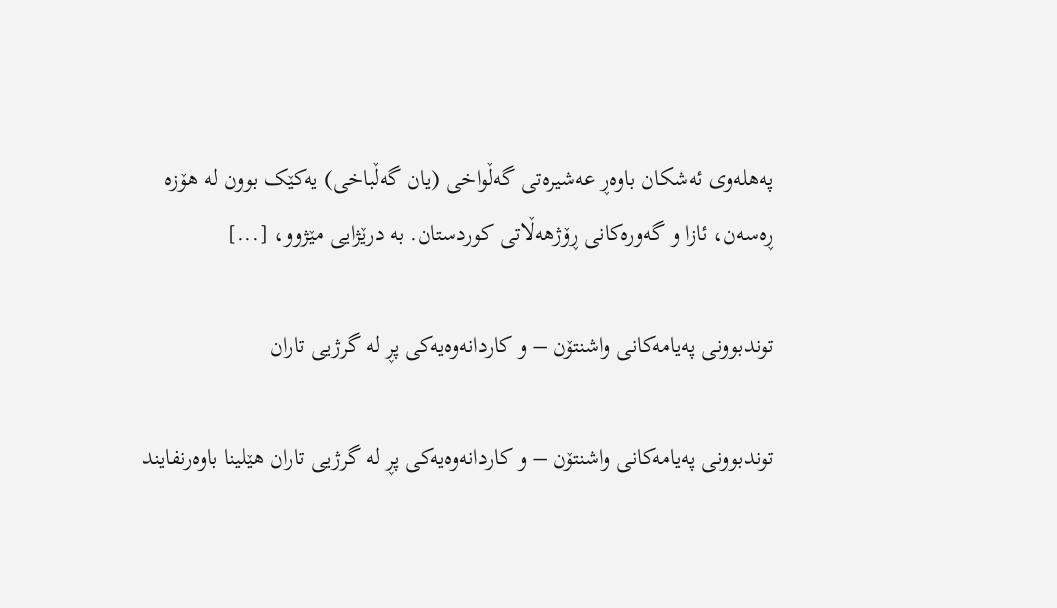پەهلەوی ئەشکان باوەڕ عەشیرەتی گەڵواخی (یان گەڵباخی) یەکێک بوون لە هۆزە ڕەسەن، ئازا و گەورەکانی ڕۆژهەڵاتی کوردستان. بە درێژایی مێژوو، [...]

توندبوونی پەیامەکانی واشنتۆن – و کاردانەوەیەکی پڕ لە گرژیی تاران

توندبوونی پەیامەکانی واشنتۆن – و کاردانەوەیەکی پڕ لە گرژیی تاران هێلینا باوەرنفایند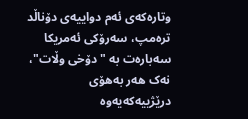وتارەکەی ئەم دواییەی دۆناڵد ترەمپ، سەرۆکی ئەمریکا سەبارەت بە "دۆخی وڵات"، نەک هەر بەهۆی درێژییەکەیەوە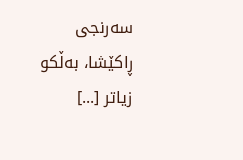سەرنجی ڕاکێشا، بەڵکو زیاتر [...]